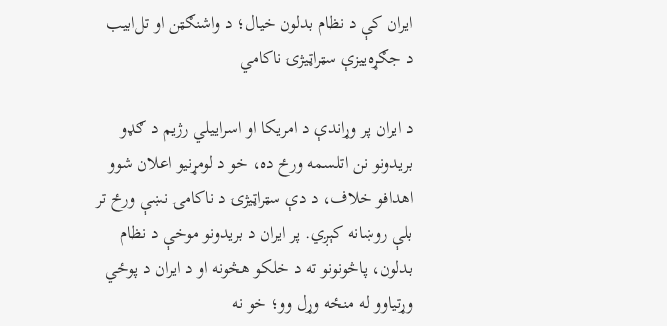ایران کې د نظام بدلون خیال؛ د واشنګټن او تل‌ابیب د جګړه‌ییزې سټراټیژۍ ناکامي

د ایران پر وړاندې د امریکا او اسراییلي رژیم د ګډو بریدونو نن اتلسمه ورځ ده، خو د لومړنیو اعلان شوو اهدافو خلاف، د دې سټراټیژۍ د ناکامۍ نښې ورځ تر بلې روښانه کېږي. پر ایران د بریدونو موخې د نظام بدلون، پاڅونونو ته د خلکو هڅونه او د ایران د پوځي وړتیاوو له منځه وړل وو؛ خو نه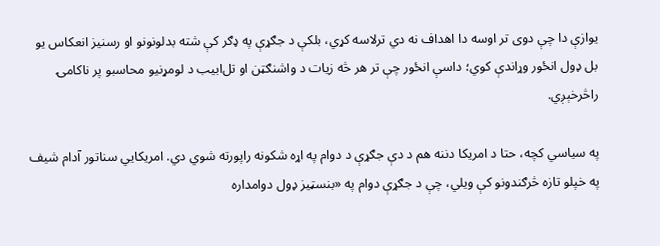یوازې دا چې دوی تر اوسه دا اهداف نه دي ترلاسه کړي، بلکې د جګړې په ډګر کې شته بدلونونو او رسنیز انعکاس یو بل ډول انځور وړاندې کوي؛ داسې انځور چې تر هر څه زیات د واشنګټن او تل‌ابیب د لومړنیو محاسبو پر ناکامۍ راڅرخېږي.

په سیاسي کچه، حتا د امریکا دننه هم د دې جګړې د دوام په اړه شکونه راپورته شوي دي. امریکایي سناتور آدام شیف په خپلو تازه څرګندونو کې ویلي، چې د جګړې دوام په «بنسټیز ډول دوامداره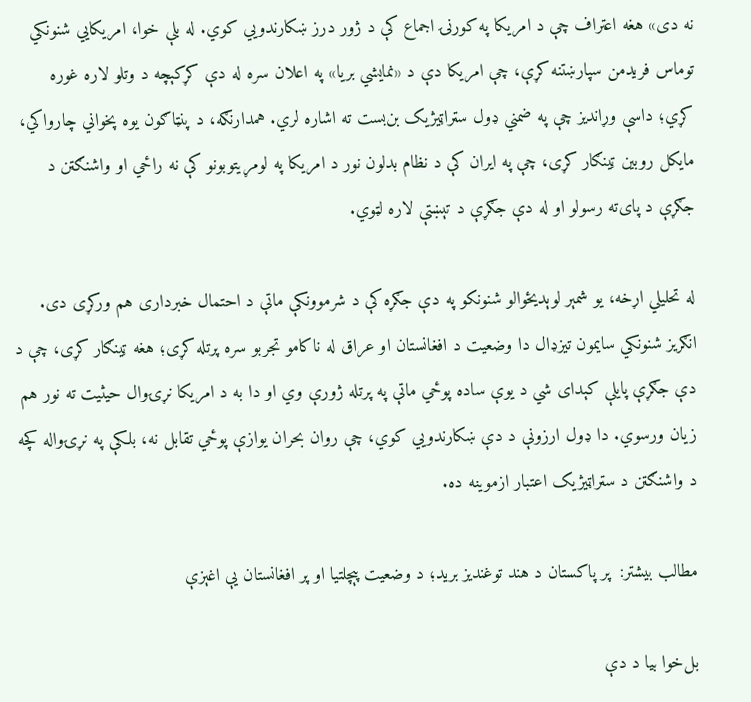نه دی» هغه اعتراف چې د امریکا په کورنۍ اجماع کې د ژور درز ښکارندویي کوي. له بلې خوا، امریکایي شنونکي توماس فریدمن سپارښتنه کړې، چې امریکا دې د «نمایشي بریا» په اعلان سره له دې کړکېچه د وتلو لاره غوره کړي؛ داسې وړاندیز چې په ضمني ډول سټراټیژیک بن‌بست ته اشاره لري. همدارنګه، د پنټاګون یوه پخواني چارواکي، مایکل روبین ټینګار کړی، چې په ایران کې د نظام بدلون نور د امریکا په لومړیتوبونو کې نه راځي او واشنګټن د جګړې د پای‌ته رسولو او له دې جګړې د تېښتې لاره لټوي.

له تحلیلي اړخه، یو شمېر لوېدیځوالو شنونکو په دې جګړه کې د شرموونکې ماتې د احتمال خبرداری هم ورکړی دی. انګریز شنونکي سایمون تیزډال دا وضعیت د افغانستان او عراق له ناکامو تجربو سره پرتله کړی؛ هغه ټینګار کړی، چې د دې جګړې پایلې کېدای شي د یوې ساده پوځي ماتې په پرتله ژورې وي او دا به د امریکا نړۍوال حیثیت ته نور هم زیان ورسوي. دا ډول ارزونې د دې ښکارندویي کوي، چې روان بحران یوازې پوځي تقابل نه، بلکې په نړۍواله کچه د واشنګټن د سټراټیژیک اعتبار ازموینه ده.

مطالب بیشتر:  پر پاکستان د هند توغندیز برید؛ د وضعیت پېچلتیا او پر افغانستان یې اغېزې

بل‌خوا بیا د دې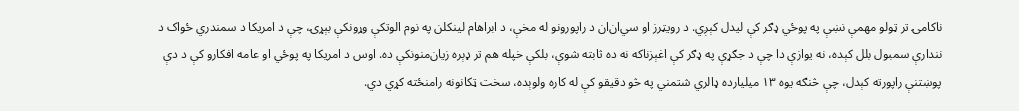ناکامۍ تر ټولو مهمې نښې په پوځي ډګر کې لیدل کېږي. د رویټرز او سي‌ان‌ان د راپورونو له مخې، د ابراهام لینکلن په نوم الوتکې وړونکې بېړۍ، چې د امریکا د سمندري ځواک د نندارې سمبول بلل کېده، نه یوازې دا چې د جګړې په ډګر کې اغېزناکه نه ده ثابته شوې، بلکې خپله هم تر ډېره زیان‌منونکې ده. اوس د امریکا په پوځي او عامه افکارو کې د دې پوښتنې راپورته کېدل، چې څنګه یوه ۱۳ میلیارده ډالري شتمني په څو دقیقو کې له کاره ولوېده، سخت ټکانونه رامنځته کړي دي.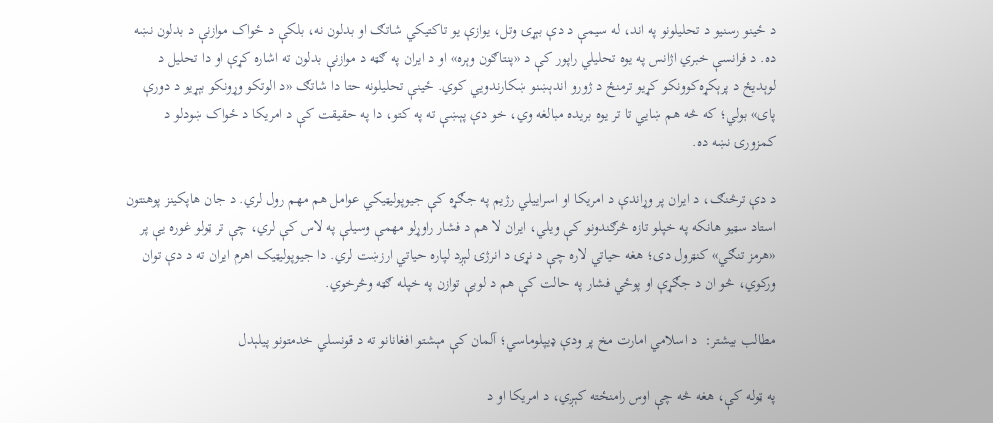د ځینو رسنیو د تحلیلونو په اند، له سیمې د دې بېړۍ وتل، یوازې یو تاکتیکي شاتګ او بدلون نه، بلکې د ځواک موازنې د بدلون نښه ده. د فرانسې خبري اژانس په یوه تحلیلي راپور کې د «پنتاګون وېره» او د ایران په ګټه د موازنې بدلون ته اشاره کړې او دا تحلیل د لوېدیځ د پرېکړه‌کوونکو کړیو ترمنځ د ژورو اندېښنو ښکارندویي کوي. ځینې تحلیلونه حتا دا شاتګ «د الوتکو وړونکو بېړیو د دورې پای» بولي؛ که څه هم ښایي تا تر یوه بریده مبالغه وي، خو دې پېښې ته په کتو، دا په حقیقت کې د امریکا د ځواک ښودلو د کمزورۍ نښه ده.

د دې ترڅنګ، د ایران پر وړاندې د امریکا او اسراییلي رژیم په جګړه کې جیوپولیټیکي عوامل هم مهم رول لري. د جان هاپکینز پوهنتون استاد سټیو هانکه په خپلو تازه څرګندونو کې ویلي، ایران لا هم د فشار راوړلو مهمې وسیلې په لاس کې لري، چې تر ټولو غوره یې پر «هرمز تنګي» کنټرول دی؛ هغه حیاتي لاره چې د نړۍ د انرژۍ لېږد لپاره حیاتي ارزښت لري. دا جیوپولیټیک اهرم ایران ته د دې توان ورکوي، څو ان د جګړې او پوځي فشار په حالت کې هم د لوبې توازن په خپله ګټه وڅرخوي.

مطالب بیشتر:  د اسلامي امارت مخ پر ودې ډیپلوماسي؛ آلمان کې مېشتو افغانانو ته د قونسلي خدمتونو پیلېدل

په ټوله کې، هغه څه چې اوس رامنځته کېږي، د امریکا او د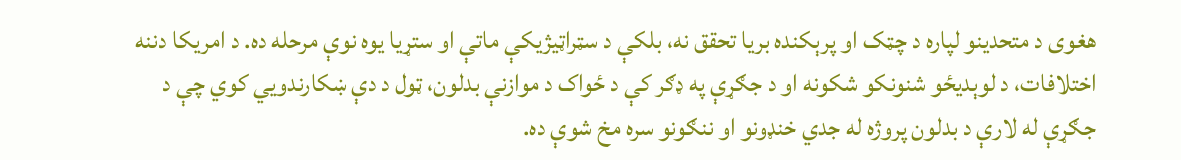هغوی د متحدینو لپاره د چټک او پرېکنده بریا تحقق نه، بلکې د سټراټیژیکې ماتې او ستړیا یوه نوې مرحله ده. د امریکا دننه اختلافات، د لوېدیځو شنونکو شکونه او د جګړې په ډګر کې د ځواک د موازنې بدلون، ټول د دې ښکارندویي کوي چې د جګړې له لارې د بدلون پروژه له جدي خنډونو او ننګونو سره مخ شوې ده.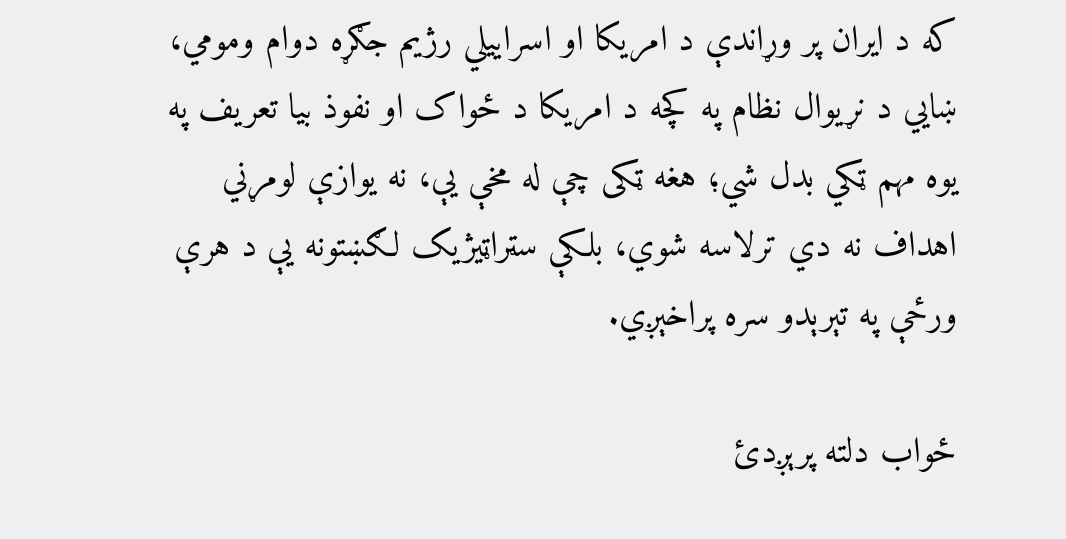که د ایران پر وړاندې د امریکا او اسراییلي رژیم جګړه دوام ومومي، ښایي د نړیوال نظام په کچه د امریکا د ځواک او نفوذ بیا تعریف په یوه مهم ټکي بدل شي؛ هغه ټکی چې له مخې یې، نه یوازې لومړني اهداف نه دي ترلاسه شوي، بلکې سټراټیژیک لګښتونه یې د هرې ورځې په تېرېدو سره پراخېږي.

ځواب دلته پرېږدئ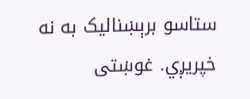ستاسو برېښناليک به نه خپريږي. غوښتى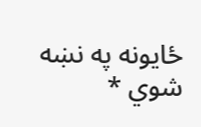ځایونه په نښه شوي *